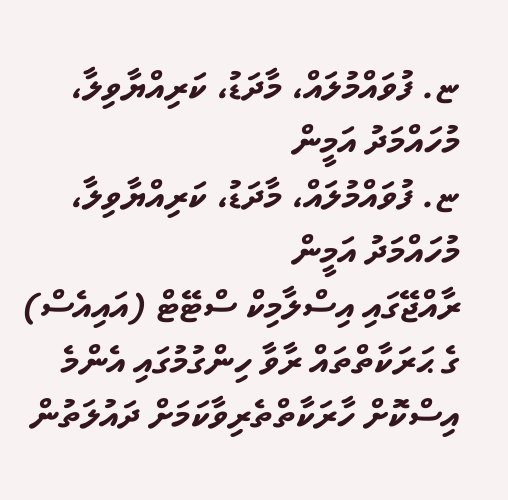ޏ. ފުވައްމުލައް، މާދަޑު، ކަރިއްޔާވިލާ، މުހައްމަދު އަމީން
ޏ. ފުވައްމުލައް، މާދަޑު، ކަރިއްޔާވިލާ، މުހައްމަދު އަމީން
ރާއްޖޭގައި އިސްލާމިކް ސްޓޭޓް (އައިއެސް) ގެ ޙަރަކާތްތައް ރާވާ ހިންގުމުގައި އެންމެ އިސްކޮށް ހާރަކާތްތެރިވާކަމަށް ދައުލަތުން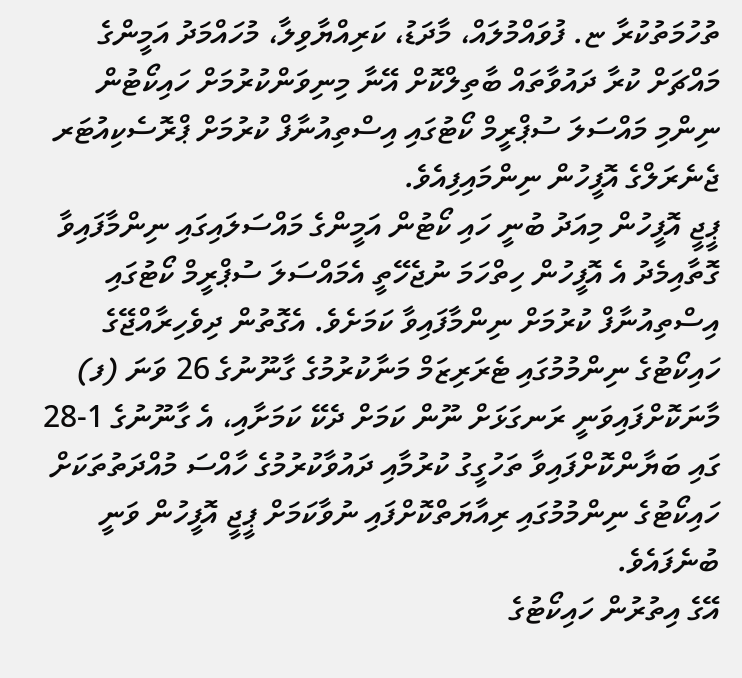ތުހުމަތުކުރާ ޏ. ފުވައްމުލައް، މާދަޑު، ކަރިއްޔާވިލާ، މުހައްމަދު އަމީންގެ މައްޗަށް ކުރާ ދައުވާތައް ބާތިލްކޮށް އޭނާ މިނިވަންކުރުމަށް ހައިކޯޓުން ނިންމި މައްސަލަ ސުޕްރީމް ކޯޓުގައި އިސްތިއުނާފް ކުރުމަށް ޕްރޮސެކިއުޓަރ ޖެނެރަލްގެ އޮފީހުން ނިންމައިފިއެވެ.
ޕީޖީ އޮފީހުން މިއަދު ބުނީ ހައި ކޯޓުން އަމީންގެ މައްސަލައިގައި ނިންމާފައިވާ ގޮތާއިމެދު އެ އޮފީހުން ހިތްހަމަ ނުޖެހޭތީ އެމައްސަލަ ސުޕްރީމް ކޯޓުގައި އިސްތިއުނާފް ކުރުމަށް ނިންމާފައިވާ ކަމަށެވެ. އެގޮތުން ދިވެހިރާއްޖޭގެ ހައިކޯޓުގެ ނިންމުމުގައި ޓެރަރިޒަމް މަނާކުރުމުގެ ގާނޫނުގެ 26 ވަނަ (ފ) މާނަކޮށްފައިވަނީ ރަނގަޅަށް ނޫން ކަމަށް ދެކޭ ކަމަށާއި، އެ ގާނޫނުގެ 1-28 ގައި ބަޔާންކޮށްފައިވާ ތަހުގީގު ކުރުމާއި ދައުވާކުރުމުގެ ހާއްސަ މުއްދަތުތަކަށް ހައިކޯޓުގެ ނިންމުމުގައި ރިއާޔަތްކޮށްފައި ނުވާކަމަށް ޕީޖީ އޮފީހުން ވަނީ ބުނެފައެވެ.
އޭގެ އިތުރުން ހައިކޯޓުގެ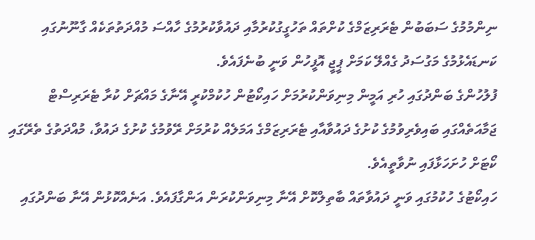ނިންމުމުގެ ސަބަބުން ޓެރަރިޒަމްގެ ކުށްތައް ތަހުގީގުކުރުމާއި ދައުވާކުރުމުގެ ހާއްސަ މުއްދަތުތަކެއް ގާނޫނުގައި ކަނޑައެޅުމުގެ މަގުސަދު ގެއްލޭ ކަމަށް ޕީޖީ އޮފީހުން ވަނީ ބުނެފައެވެ.
ފުލުހުންގެ ބަންދުގައި ހުރި އަމީން މިނިވަންކުރުމަށް ހައިކޯޓުން ހުކުމްކުރީ އޭނާގެ މައްޗަށް ކުރާ ޓެރަރިސްޓް ޖަމާއަތެއްގައި ބައިވެރިވުމުގެ ކުށުގެ ދައުވާއާއި ޓެރަރިޒަމްގެ އަމަލެއް ކުރުމަށް ރޭވުމުގެ ކުށުގެ ދައުވާ، މުއްދަތުގެ ތެރޭގައި ކޯޓަށް ހުށަހަޅާފައި ނުވާތީއެވެ.
ހައިކޯޓުގެ ހުކުމުގައި ވަނީ ދައުވާތައް ބާތިލްކޮށް އޭނާ މިނިވަންކުރަން އަންގާފައެވެ. އަނެއްކޮޅުން އޭނާ ބަންދުގައި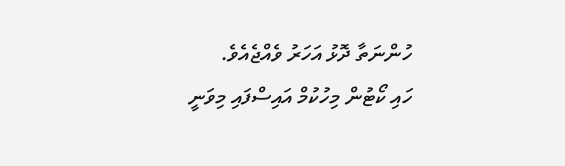ހުންނަތާ ދޮޅު އަހަރު ވެއްޖެއެވެ.
ހައި ކޯޓުން މިހުކުމް އައިސްފައި މިވަނީ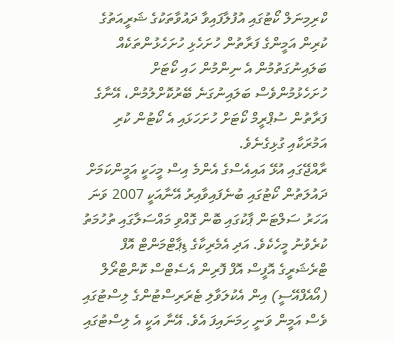ކްރިމިނަލް ކޯޓުގައި އުފުލާފައިވާ ދައުވާތަކުގެ ޝަރީއަތުގެ ކުރިން އަމީންގެ ފަރާތުން ހުށަހެޅި ހުށަހެޅުންތަކެއް ބަލައިނުގަތުމުން އެ ނިންމުން ހައި ކޯޓަށް ހުށަހެޅުމުންވެސް ބަލައިނުގަނެ ބޭރުކޮށްލުމުން، އޭނާގެ ފަރާތުން ސުޕްރީމް ކޯޓަށް ހުށަހަޅައި އެ ކޯޓުން ކުރި އަމުރަކާއި ގުޅިގެނެވެ.
ރާއްޖޭގައި އުޅޭ އައިއެސްގެ އެންމެ އިސް މީހަކީ އަމީންކަމަށް ދައުލަތުން ކޯޓުގައި ބުނެފައިވާއިރު އޭނާއަކީ 2007 ވަނަ އަހަރު ސަލްޓަން ޕާކުގައި ބޮން ގޮއްވި މައްސަލާގައި ތުހުމަތު ކުރެވުނު މީހެކެވެ. އަދި އެމެރިކާގެ ޑިޕާޓްމަންޓް އޮފް ޓްރެޝަރީގެ އޮފީސް އޮފް ފޮރިން އެސެޓްސް ކޮންޓްރޯލް (އޯއެފްއޭސީ) އިން އެކުލަވާލި ޓެރަރިސްޓުންގެ ލިސްޓުގައި ވެސް އަމީން ވަނީ ހިމަނައިފަ އެވެ. އޭނާ އަކީ އެ ލިސްޓުގައި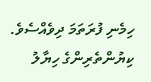ހިމެނި ފުރަތަމަ ދިވެއްސެވެ.
ކިޔުންތެރިންގެ ހިޔާލު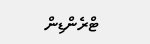ޓްރެންޑިން